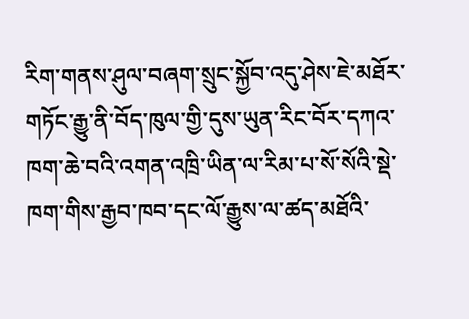རིག་གནས་ཤུལ་བཞག་སྲུང་སྐྱོབ་འདུ་ཤེས་ཇེ་མཐོར་གཏོང་རྒྱུ་ནི་བོད་ཁུལ་གྱི་དུས་ཡུན་རིང་བོར་དཀའ་ཁག་ཆེ་བའི་འགན་འཁྲི་ཡིན་ལ་རིམ་པ་སོ་སོའི་སྡེ་ཁག་གིས་རྒྱབ་ཁབ་དང་ལོ་རྒྱུས་ལ་ཚད་མཐོའི་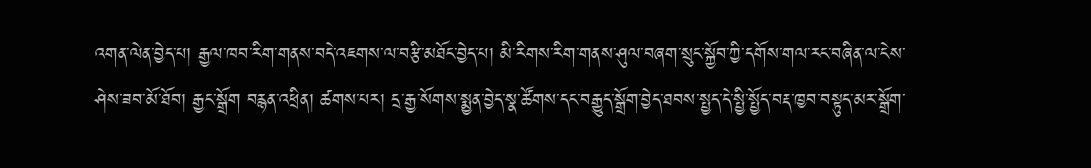འགན་ལེན་བྱེད་པ། རྒྱལ་ཁབ་རིག་གནས་བདེ་འཇགས་ལ་བརྩི་མཐོང་བྱེད་པ། མི་རིགས་རིག་གནས་ཤུལ་བཞག་སྲུང་སྐྱོབ་ཀྱི་དགོས་གལ་རང་བཞིན་ལ་ངེས་ཤེས་ཟབ་མོ་ཐོབ། རྒྱང་སྒྲོག བརྙན་འཕྲིན། ཚགས་པར། དྲ་རྒྱ་སོགས་སྨྱན་བྱེད་སྣ་ཚོགས་དང་བརྒྱུད་སྒྲོག་བྱེད་ཐབས་སྤྱད་དེ་སྤྱི་སྤྱོད་བརྡ་ཁྱབ་བསྟུད་མར་སྒྲོག་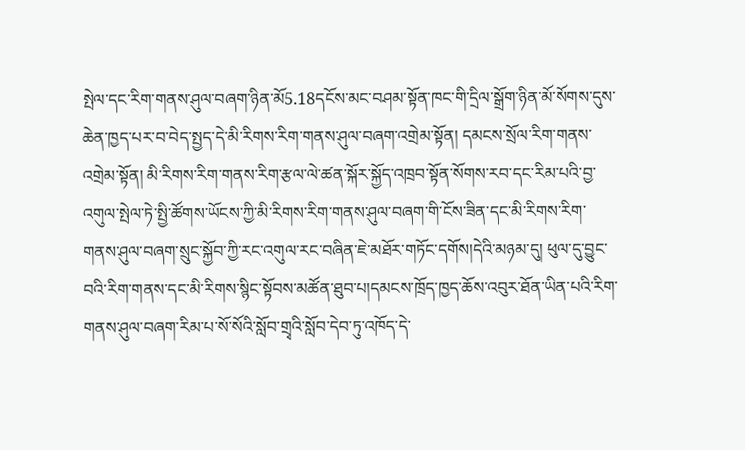སྤེལ་དང་རིག་གནས་ཤུལ་བཞག་ཉིན་མོ5.18དངོས་མང་བཤམ་སྟོན་ཁང་གི་དྲིལ་སྒྲོག་ཉིན་མོ་སོགས་དུས་ཆེན་ཁྱད་པར་བ་བེད་སྤྱད་དེ་མི་རིགས་རིག་གནས་ཤུལ་བཞག་འགྲེམ་སྟོན། དམངས་སྲོལ་རིག་གནས་འགྲེམ་སྟོན། མི་རིགས་རིག་གནས་རིག་རྩལ་ལེ་ཚན་སྐོར་སྐྱོད་འཁྲབ་སྟོན་སོགས་རབ་དང་རིམ་པའི་བྱ་འགུལ་སྤེལ་ཏེ་སྤྱི་ཚོགས་ཡོངས་ཀྱི་མི་རིགས་རིག་གནས་ཤུལ་བཞག་གི་ངོས་ཟིན་དང་མི་རིགས་རིག་གནས་ཤུལ་བཞག་སྲུང་སྐྱོབ་ཀྱི་རང་འགུལ་རང་བཞིན་ཇེ་མཐོར་གཏོང་དགོས།དེའི་མཉམ་དུ། ཕུལ་དུ་བྱུང་བའི་རིག་གནས་དང་མི་རིགས་སྙིང་སྟོབས་མཚོན་ཐུབ་པ།དམངས་ཁྲོད་ཁྱད་ཆོས་འབུར་ཐོན་ཡིན་པའི་རིག་གནས་ཤུལ་བཞག་རིམ་པ་སོ་སོའི་སློབ་གྲྭའི་སློབ་དེབ་ཏུ་འཁོད་དེ་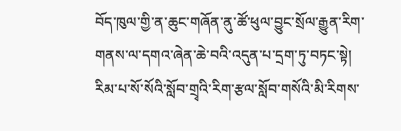བོད་ཁུལ་གྱི་ན་ཆུང་གཞོན་ནུ་ཚོ་ཕུལ་བྱུང་སྲོལ་རྒྱུན་རིག་གནས་ལ་དགའ་ཞེན་ཆེ་བའི་འདུན་པ་དྲག་ཏུ་བཏང་སྟེ། རིམ་པ་སོ་སོའི་སློབ་གྲྭའི་རིག་རྩལ་སློབ་གསོའི་མི་རིགས་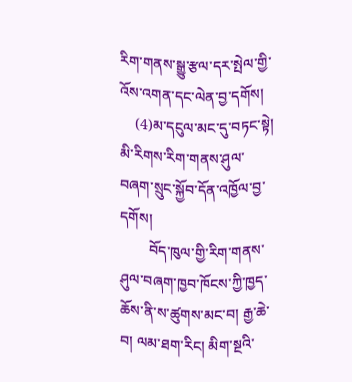རིག་གནས་སྒྱུ་རྩལ་དར་སྤེལ་གྱི་འོས་འགན་དང་ལེན་བྱ་དགོས།
    (4)མ་དངུལ་མང་དུ་བཏང་སྟེ། མི་རིགས་རིག་གནས་ཤུལ་བཞག་སྲུང་སྐྱོབ་དོན་འཁྱོལ་བྱ་དགོས།
        བོད་ཁུལ་གྱི་རིག་གནས་ཤུལ་བཞག་ཁྱབ་ཁོངས་ཀྱི་ཁྱད་ཆོས་ནི་ས་ཚུགས་མང་བ། རྒྱ་ཆེ་བ། ལམ་ཐག་རིང། མིག་སྔའི་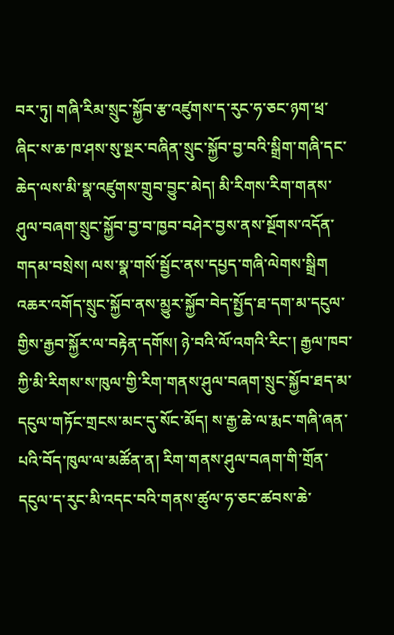བར་ཏུ། གཞི་རིམ་སྲུང་སྐྱོབ་རྩ་འཛུགས་ད་རུང་ཧ་ཅང་ཉག་ཕྲ་ཞིང་ས་ཆ་ཁ་ཤས་སུ་སྔར་བཞིན་སྲུང་སྐྱོབ་བྱ་བའི་སྒྲིག་གཞི་དང་ཆེད་ལས་མི་སྣ་འཛུགས་གྲུབ་བྱུང་མེད། མི་རིགས་རིག་གནས་ཤུལ་བཞག་སྲུང་སྐྱོབ་བྱ་བ་ཁྱབ་བཤེར་བྱས་ནས་སྔོགས་འདོན་གདམ་བསྲེས། ལས་སྣ་གསོ་སྦྱོང་ནས་དཔྱད་གཞི་ལེགས་སྒྲིག འཆར་འགོད་སྲུང་སྐྱོབ་ནས་མྱུར་སྐྱོབ་བེད་སྤྱོད་ཐ་དག་མ་དངུལ་གྱིས་རྒྱབ་སྐྱོར་ལ་བརྟེན་དགོས། ཉེ་བའི་ལོ་འགའི་རིང་། རྒྱལ་ཁབ་ཀྱི་མི་རིགས་ས་ཁུལ་གྱི་རིག་གནས་ཤུལ་བཞག་སྲུང་སྐྱོབ་ཐད་མ་དངུལ་གཏོང་གྲངས་མང་དུ་སོང་མོད། ས་རྒྱ་ཆེ་ལ་རྨང་གཞི་ཞན་པའི་བོད་ཁུལ་ལ་མཚོན་ན། རིག་གནས་ཤུལ་བཞག་གི་གྲོན་དངུལ་ད་རུང་མི་འདང་བའི་གནས་ཚུལ་ཧ་ཅང་ཚབས་ཆེ་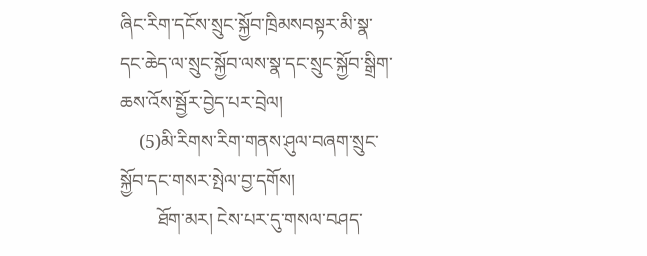ཞིང་རིག་དངོས་སྲུང་སྐྱོབ་ཁྲིམསབསྟར་མི་སྣ་དང་ཆེད་ལ་སྲུང་སྐྱོབ་ལས་སྣ་དང་སྲུང་སྐྱོབ་སྒྲིག་ཆས་འོས་སྦྱོར་བྱེད་པར་བྲེལ།
    (5)མི་རིགས་རིག་གནས་ཤུལ་བཞག་སྲུང་སྐྱོབ་དང་གསར་སྤེལ་བྱ་དགོས།
        ཐོག་མར། ངེས་པར་དུ་གསལ་བཤད་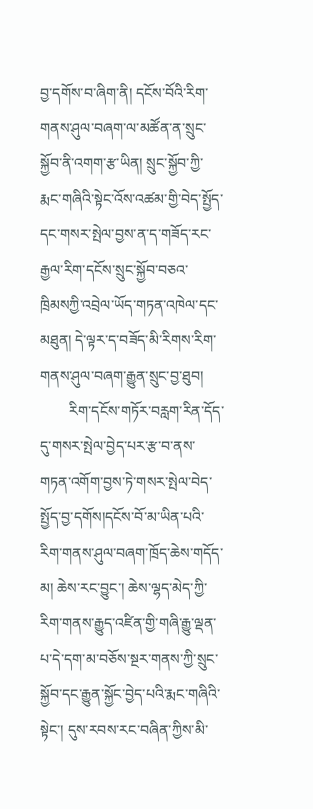བྱ་དགོས་བ་ཞིག་ནི། དངོས་བོའི་རིག་གནས་ཤུལ་བཞག་ལ་མཚོན་ན་སྲུང་སྐྱོབ་ནི་འགག་རྩ་ཡིན། སྲུང་སྐྱོབ་ཀྱི་རྨང་གཞིའི་སྟེང་འོས་འཚམ་གྱི་བེད་སྤྱོད་དང་གསར་སྤེལ་བྱས་ན་ད་གཟོད་རང་རྒྱལ་རིག་དངོས་སྲུང་སྐྱོབ་བཅའ་ཁྲིམསཀྱི་འབྲེལ་ཡོད་གཏན་འཁེལ་དང་མཐུན། དེ་ལྟར་ད་བཟོད་མི་རིགས་རིག་གནས་ཤུལ་བཞག་རྒྱུན་སྲུང་བྱ་ཐུབ།
        རིག་དངོས་གཏོར་བརླག་རིན་དོད་དུ་གསར་སྤེལ་བྱེད་པར་རྩ་བ་ནས་གཏན་འགོག་བྱས་ཏེ་གསར་སྤེལ་བེད་སྤྱོད་བྱ་དགོས།དངོས་བོ་མ་ཡིན་པའི་རིག་གནས་ཤུལ་བཞག་ཁྲོད་ཆེས་གདོད་མ། ཆེས་རང་བྱུང་། ཆེས་ལྷད་མེད་ཀྱི་རིག་གནས་རྒྱུད་འཛིན་གྱི་གཞི་རྒྱུ་ལྡན་པ་དེ་དག་མ་བཅོས་སྔར་གནས་ཀྱི་སྲུང་སྐྱོབ་དང་རྒྱུན་སྐྱོང་བྱེད་པའི་རྨང་གཞིའི་སྟེང་། དུས་རབས་རང་བཞིན་ཀྱིས་མི་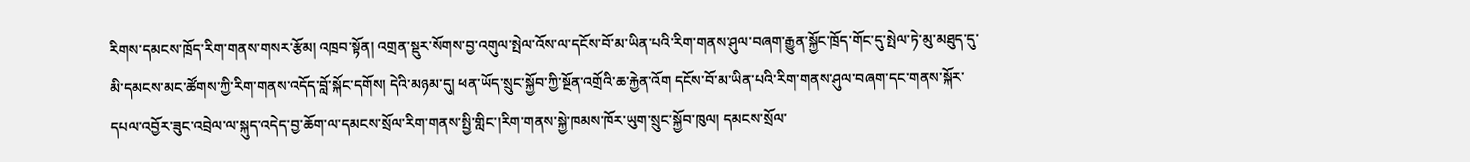རིགས་དམངས་ཁྲོད་རིག་གནས་གསར་རྩོམ། འཁྲབ་སྟོན། འགྲན་སྡུར་སོགས་བྱ་འགུལ་སྤེལ་འོས་ལ་དངོས་བོ་མ་ཡིན་པའི་རིག་གནས་ཤུལ་བཞག་རྒྱུན་སྐྱོང་ཁྲོད་གོང་དུ་སྤེལ་ཏེ་མུ་མཐུད་དུ་མི་དམངས་མང་ཚོགས་ཀྱི་རིག་གནས་འདོད་བློ་སྐོང་དགོས། དེའི་མཉམ་དུ། ཕན་ཡོད་སྲུང་སྐྱོབ་ཀྱི་སྔོན་འགྲོའི་ཆ་རྐྱེན་འོག དངོས་བོ་མ་ཡིན་པའི་རིག་གནས་ཤུལ་བཞག་དང་གནས་སྐོར་དཔལ་འབྱོར་ཟུང་འབྲེལ་ལ་སྐུད་འདེད་བྱ་ཆོག་ལ་དམངས་སྲོལ་རིག་གནས་སྤྱི་གླིང་།རིག་གནས་སྐྱེ་ཁམས་ཁོར་ཡུག་སྲུང་སྐྱོབ་ཁུལ། དམངས་སྲོལ་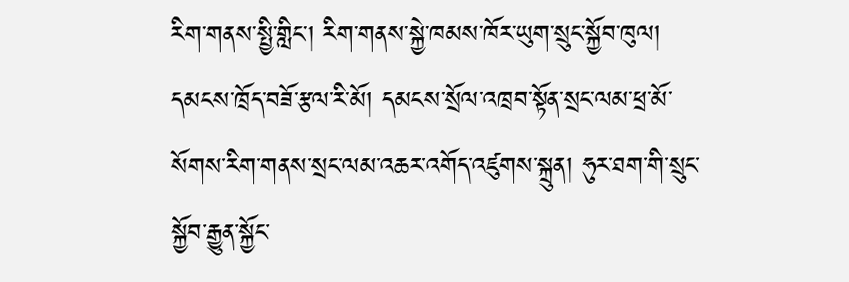རིག་གནས་སྤྱི་གླིང་། རིག་གནས་སྐྱེ་ཁམས་ཁོར་ཡུག་སྲུང་སྐྱོབ་ཁུལ། དམངས་ཁྲོད་བཟོ་རྩལ་རི་མོ། དམངས་སྲོལ་འཁྲབ་སྟོན་སྲང་ལམ་ཕྲ་མོ་སོགས་རིག་གནས་སྲང་ལམ་འཆར་འགོད་འཛུགས་སྐྲུན། ཧུར་ཐག་གི་སྲུང་སྐྱོབ་རྒྱུན་སྐྱོང་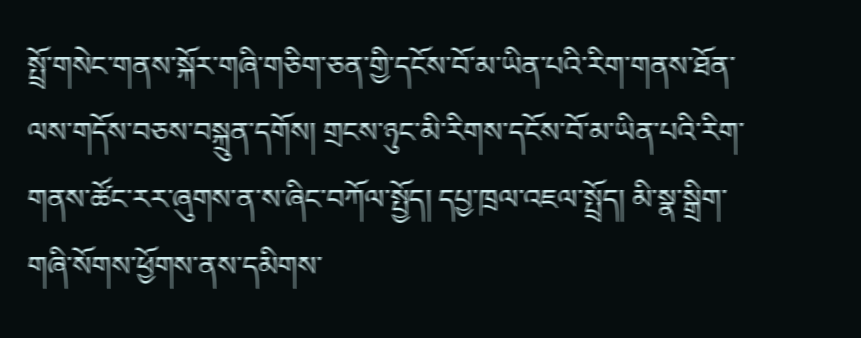སྤྲོ་གསེང་གནས་སྐོར་གཞི་གཅིག་ཅན་གྱི་དངོས་བོ་མ་ཡིན་པའི་རིག་གནས་ཐོན་ལས་གདོས་བཅས་བསྐྲུན་དགོས། གྲངས་ཉུང་མི་རིགས་དངོས་བོ་མ་ཡིན་པའི་རིག་གནས་ཚོང་རར་ཞུགས་ན་ས་ཞིང་བཀོལ་སྤྱོད། དཔྱ་ཁྲལ་འཇལ་སྤྲོད། མི་སྣ་སྒྲིག་གཞི་སོགས་ཕྱོགས་ནས་དམིགས་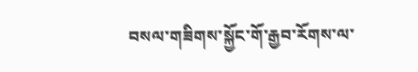བསལ་གཟིགས་སྐྱོང་གོ་རྒྱབ་རོགས་ལ་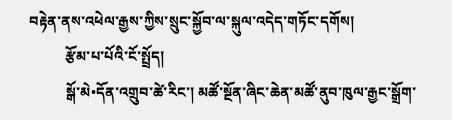བརྟེན་ནས་འཕེལ་རྒྱས་ཀྱིས་སྲུང་སྐྱོབ་ལ་སྐུལ་འདེད་གཏོང་དགོས།
          རྩོམ་པ་པོའི་ངོ་སྤྲོད།
          སྒོ་མེ•དོན་འགྲུབ་ཚེ་རིང་། མཚོ་སྔོན་ཞིང་ཆེན་མཚོ་ནུབ་ཁུལ་རྒྱང་སྒྲོག་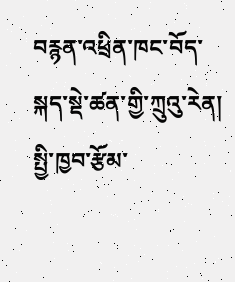བརྙན་འཕྲིན་ཁང་བོད་སྐད་སྡེ་ཚན་གྱི་ཀྲུའུ་རེན། སྤྱི་ཁྱབ་རྩོམ་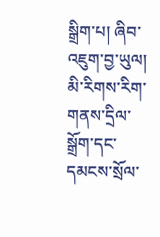སྒྲིག་པ། ཞིབ་འཇུག་བྱ་ཡུལ། མི་རིགས་རིག་གནས་དྲིལ་སྒྲོག་དང་དམངས་སྲོལ་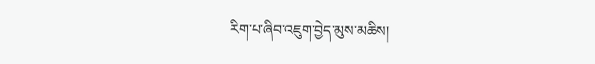རིག་པ་ཞིབ་འཇུག་བྱེད་མུས་མཆིས།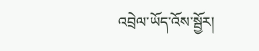འབྲེལ་ཡོད་འོས་སྦྱོར།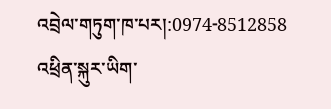འབྲེལ་གཏུག་ཁ་པར།:0974-8512858
འཕྲིན་སྐུར་ཡིག་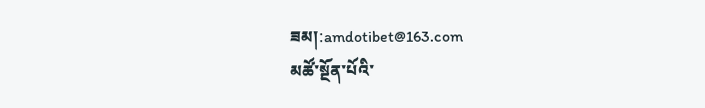ཟམ།:amdotibet@163.com
མཚོ་སྔོན་པོའི་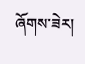ཞོགས་ཟེར།